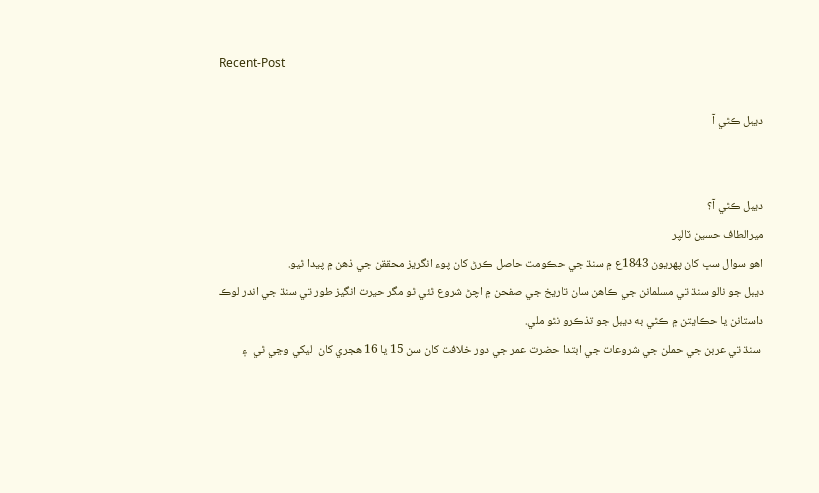Recent-Post

ديبل ڪٿي آ


ديبل ڪٿي آ؟
ميرالطاف حسين ٽالپر
اھو سوال سڀ کان پھريون 1843ع ۾ سنڌ جي حڪومت حاصل ڪرڻ کان پوء انگريز محققن جي ذھن ۾ پيدا ٿيو.
ديبل جو نالو سنڌ تي مسلمانن جي ڪاھن سان تاريخ جي صفحن ۾ اچڻ شروع ٿئي ٿو مگر حيرت انگيز طور تي سنڌ جي اندر لوڪ داستانن يا حڪايتن ۾ ڪٿي به ديبل جو تذڪرو نٿو ملي.
 سنڌ تي عربن جي حملن جي شروعات جي ابتدا حضرت عمر جي دور خلافت کان سن 15 يا 16 ھجري کان  ليکي وڃي ٿي  ۽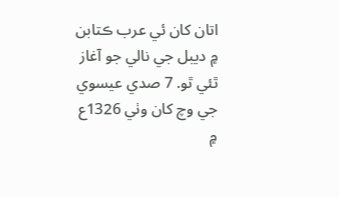اتان کان ئي عرب ڪتابن ۾ ديبل جي نالي جو آغاز ٿئي ٿو. 7 صدي عيسوي جي وچ کان وٺي 1326ع ۾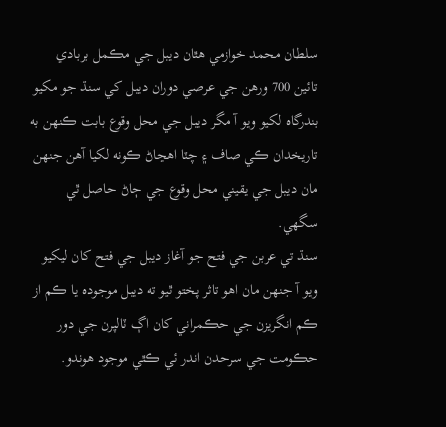سلطان محمد خوازمي ھٿان ديبل جي مڪمل بربادي تائين 700 ورھن جي عرصي دوران ديبل کي سنڌ جو مکيو بندرگاه لکيو ويو آ مگر ديبل جي محل وقوع بابت ڪنھن به تاريخدان ڪي صاف ۽ چٽا اھڃاڻ ڪونه لکيا آھن جنھن مان ديبل جي يقيني محل وقوع جي ڄاڻ حاصل ٿي سگهي.
سنڌ تي عربن جي فتح جو آغاز ديبل جي فتح کان ليکيو ويو آ جنھن مان اھو تاثر پختو ٿيو ته ديبل موجوده يا ڪم از ڪم انگريزن جي حڪمراني کان اڳ ٽالپرن جي دور حڪومت جي سرحدن اندر ئي ڪٿي موجود ھوندو.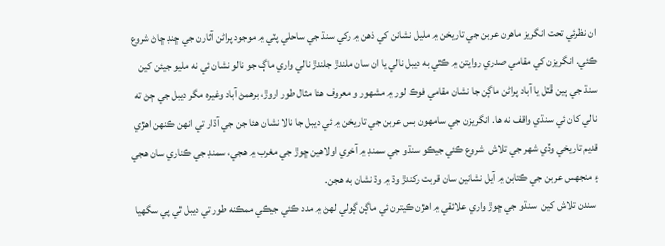ان نظرئي تحت انگريز ماھرن عربن جي تاريخن ۾ مليل نشانن کي ذھن ۾ رکي سنڌ جي ساحلي پٽي ۾ موجود پراڻن آثارن جي ڇنڊ ڇاڻ شروع ڪئي. انگريزن کي مقامي صدري روايتن ۾ ڪٿي به ديبل نالي يا ان سان ملندڙ جلندڙ نالي واري ماڳ جو نالو نشان ئي نه مليو جيئن کين سنڌ جي ٻين ڦٽل يا آباد پراڻن ماڳن جا نشان مقامي فوڪ لور ۾ مشھور و معروف ھئا مثال طور اروڙ، برھمڻ آباد وغيره مگر ديبل جي ڄڻ ته نالي کان ئي سنڌي واقف نه ھا. انگريزن جي سامھون بس عربن جي تاريخن ۾ ئي ديبل جا نالا نشان ھئا جن جي آڌار تي انھن ڪنھن اھڙي قديم تاريخي وڏي شھر جي تلاش  شروع ڪئي جيڪو سنڌو جي سمنڊ ۾ آخري اولاھين ڇوڙ جي مغرب ۾ ھجي، سمنڊ جي ڪناري سان ھجي ۽ منجهس عربن جي ڪتابن ۾ آيل نشانين سان قربت رکندڙ وڌ ۾ وڌ نشان به ھجن.
 سندن تلاش کين  سنڌو جي ڇوڙ واري علائقي ۾ اھڙن ڪيترن ئي ماڳن ڳولي لھڻ ۾ مدد ڪئي جيڪي ممڪنه طور تي ديبل ٿي پي سگهيا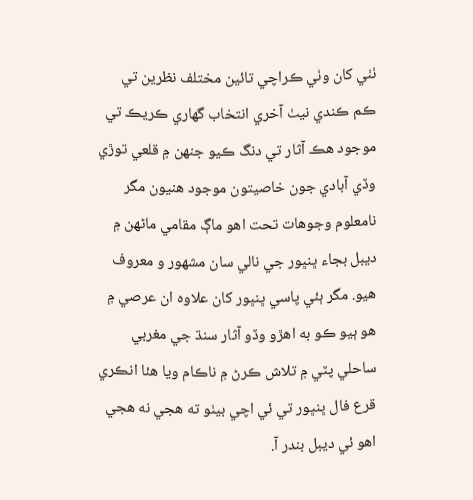ٺٺي کان وٺي ڪراچي تائين مختلف نظرين تي ڪم ڪندي نيٺ آخري انتخاب گهاري ڪريڪ تي موجود ھڪ آثار تي دنگ ڪيو جنھن ۾ قلعي توڙي وڏي آبادي جون خاصيتون موجود ھنيون مگر نامعلوم وجوھات تحت اھو ماڳ مقامي ماڻھن ۾ ديبل بجاء ڀنڀور جي نالي سان مشھور و معروف ھيو. مگر ٻئي پاسي ڀنڀور کان علاوه ان عرصي ۾ ھو ٻيو ڪو به اھڙو وڏو آثار سنڌ جي مغربي ساحلي پٽي ۾ تلاش ڪرڻ ۾ ناڪام ويا ھئا انڪري قرع فال ڀنڀور تي ئي اچي بيٺو ته ھجي نه ھجي اھو ئي ديبل بندر آ.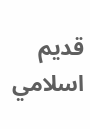قديم اسلامي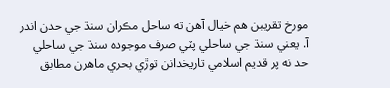مورخ تقريبن ھم خيال آھن ته ساحل مڪران سنڌ جي حدن اندر آ. يعني سنڌ جي ساحلي پٽي صرف موجوده سنڌ جي ساحلي حد نه پر قديم اسلامي تاريخدانن توڙي بحري ماھرن مطابق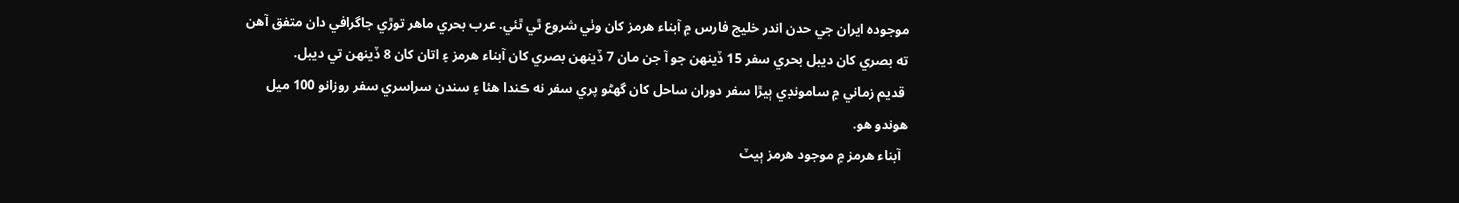موجوده ايران جي حدن اندر خليج فارس ۾ آبناء ھرمز کان وٺي شروع ٿي ٿئي. عرب بحري ماھر توڙي جاگرافي دان متفق آھن ته بصري کان ديبل بحري سفر 15 ڏينهن جو آ جن مان 7 ڏينهن بصري کان آبناء ھرمز ۽ اتان کان 8 ڏينهن تي ديبل.
 قديم زماني ۾ سامونڊي ٻيڙا سفر دوران ساحل کان گهڻو پري سفر نه ڪندا ھئا ۽ سندن سراسري سفر روزانو 100 ميل ھوندو ھو.
  آبناء ھرمز ۾ موجود ھرمز ٻيٽ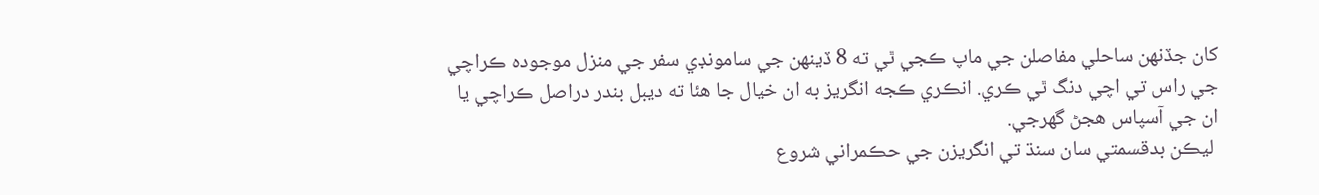کان جڏنھن ساحلي مفاصلن جي ماپ ڪجي ٿي ته 8 ڏينھن جي سامونڊي سفر جي منزل موجوده ڪراچي جي راس تي اچي دنگ ٿي ڪري. انڪري ڪجه انگريز به ان خيال جا ھئا ته ديبل بندر دراصل ڪراچي يا ان جي آسپاس ھجڻ گهرجي.
 ليڪن بدقسمتي سان سنڌ تي انگريزن جي حڪمراني شروع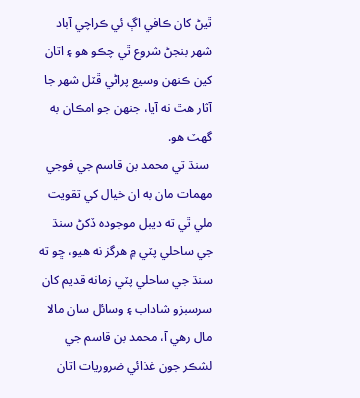ٿيڻ کان ڪافي اڳ ئي ڪراچي آباد شھر بنجڻ شروع ٿي چڪو ھو ۽ اتان کين ڪنھن وسيع پراڻي ڦٽل شھر جا آثار ھٿ نه آيا، جنھن جو امڪان به گهٽ ھو.
 سنڌ تي محمد بن قاسم جي فوجي مھمات مان به ان خيال کي تقويت ملي ٿي ته ديبل موجوده ڏکڻ سنڌ جي ساحلي پٽي ۾ ھرگز نه ھيو، ڇو ته سنڌ جي ساحلي پٽي زمانه قديم کان سرسبزو شاداب ۽ وسائل سان مالا مال رھي آ، محمد بن قاسم جي لشڪر جون غذائي ضروريات اتان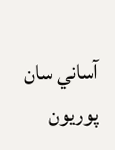آساني سان پوريون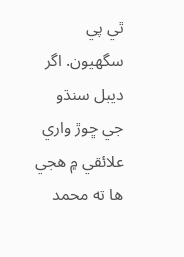ٿي پي سگهيون. اگر ديبل سنڌو جي ڇوڙ واري علائقي ۾ ھجي ھا ته محمد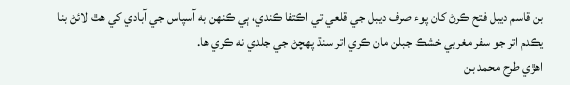بن قاسم ديبل فتح ڪرڻ کان پوء صرف ديبل جي قلعي تي اڪتفا ڪندي، ٻي ڪنھن به آسپاس جي آبادي کي ھٿ لائڻ بنا يڪدم اتر جو سفر مغربي خشڪ جبلن مان ڪري اتر سنڌ پھچڻ جي جلدي نه ڪري ھا.
اھڙي طرح محمد بن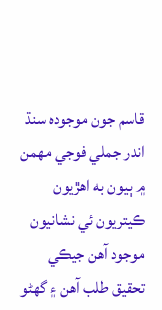قاسم جون موجوده سنڌ اندر جملي فوجي مھمن ۾ ٻيون به اھڙيون ڪيتريون ئي نشانيون موجود آھن جيڪي تحقيق طلب آھن ۽ گهڻو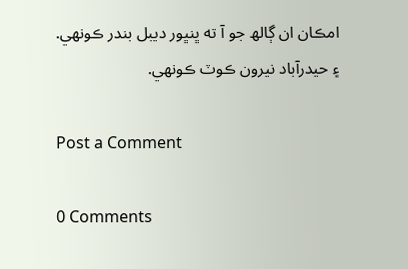امڪان ان ڳالھ جو آ ته ڀنڀور ديبل بندر ڪونھي. ۽ حيدرآباد نيرون ڪوٽ ڪونھي.

Post a Comment

0 Comments